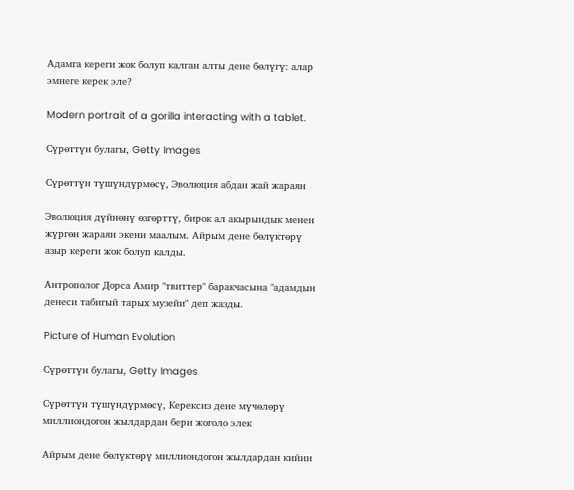Адамга кереги жок болуп калган алты дене бөлүгү: алар эмнеге керек эле?

Modern portrait of a gorilla interacting with a tablet.

Сүрөттүн булагы, Getty Images

Сүрөттүн түшүндүрмөсү, Эволюция абдан жай жараян

Эволюция дүйнөнү өзгөрттү, бирок ал акырындык менен жүргөн жараян экени маалым. Айрым дене бөлүктөрү азыр кереги жок болуп калды.

Антрополог Дорса Амир "твиттер" баракчасына "адамдын денеси табигый тарых музейи" деп жазды.

Picture of Human Evolution

Сүрөттүн булагы, Getty Images

Сүрөттүн түшүндүрмөсү, Керексиз дене мүчөлөрү миллиондогон жылдардан бери жоголо элек

Айрым дене бөлүктөрү миллиондогон жылдардан кийин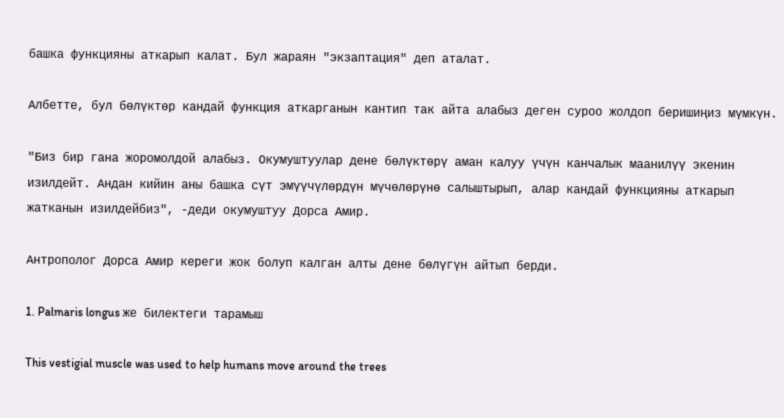башка функцияны аткарып калат. Бул жараян "экзаптация" деп аталат.

Албетте, бул бөлүктөр кандай функция аткарганын кантип так айта алабыз деген суроо жолдоп беришиңиз мүмкүн.

"Биз бир гана жоромолдой алабыз. Окумуштуулар дене бөлүктөрү аман калуу үчүн канчалык маанилүү экенин изилдейт. Андан кийин аны башка сүт эмүүчүлөрдүн мүчөлөрүнө салыштырып, алар кандай функцияны аткарып жатканын изилдейбиз", -деди окумуштуу Дорса Амир.

Антрополог Дорса Амир кереги жок болуп калган алты дене бөлүгүн айтып берди.

1. Palmaris longus же билектеги тарамыш

This vestigial muscle was used to help humans move around the trees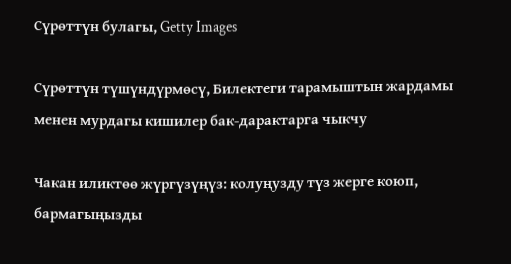Сүрөттүн булагы, Getty Images

Сүрөттүн түшүндүрмөсү, Билектеги тарамыштын жардамы менен мурдагы кишилер бак-дарактарга чыкчу

Чакан иликтөө жүргүзүңүз: колуңузду түз жерге коюп, бармагыңызды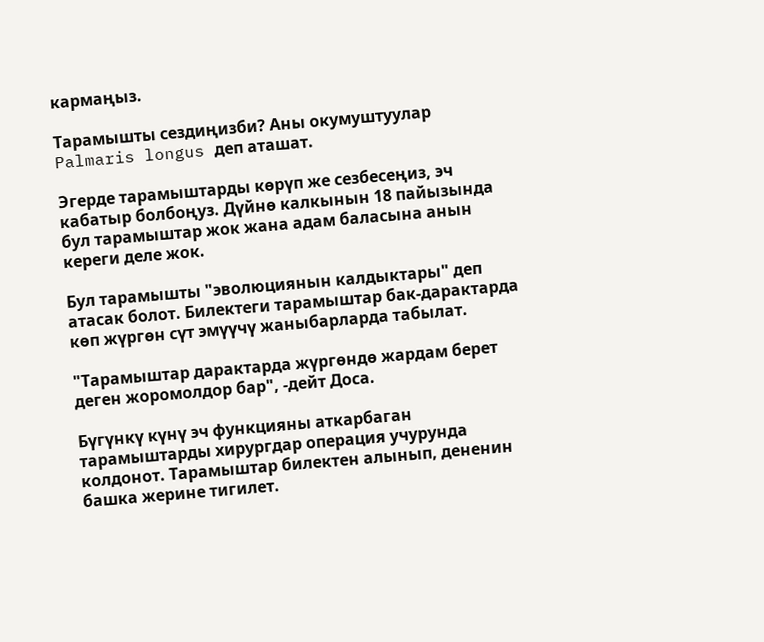кармаңыз.

Тарамышты сездиңизби? Аны окумуштуулар Palmaris longus деп аташат.

Эгерде тарамыштарды көрүп же сезбесеңиз, эч кабатыр болбоңуз. Дүйнө калкынын 18 пайызында бул тарамыштар жок жана адам баласына анын кереги деле жок.

Бул тарамышты "эволюциянын калдыктары" деп атасак болот. Билектеги тарамыштар бак-дарактарда көп жүргөн сүт эмүүчү жаныбарларда табылат.

"Тарамыштар дарактарда жүргөндө жардам берет деген жоромолдор бар", -дейт Доса.

Бүгүнкү күнү эч функцияны аткарбаган тарамыштарды хирургдар операция учурунда колдонот. Тарамыштар билектен алынып, дененин башка жерине тигилет.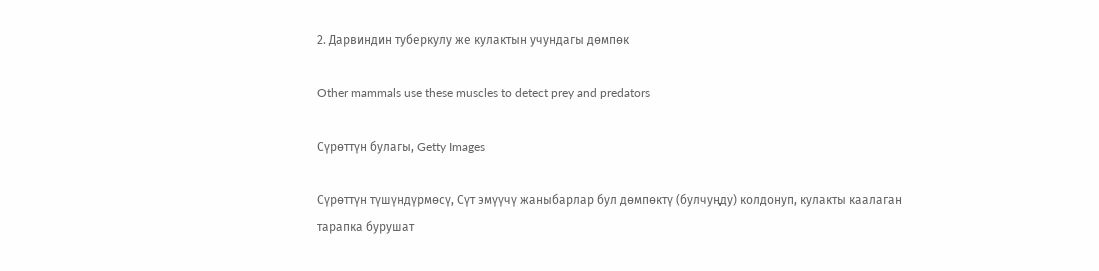2. Дарвиндин туберкулу же кулактын учундагы дөмпөк

Other mammals use these muscles to detect prey and predators

Сүрөттүн булагы, Getty Images

Сүрөттүн түшүндүрмөсү, Сүт эмүүчү жаныбарлар бул дөмпөктү (булчуңду) колдонуп, кулакты каалаган тарапка бурушат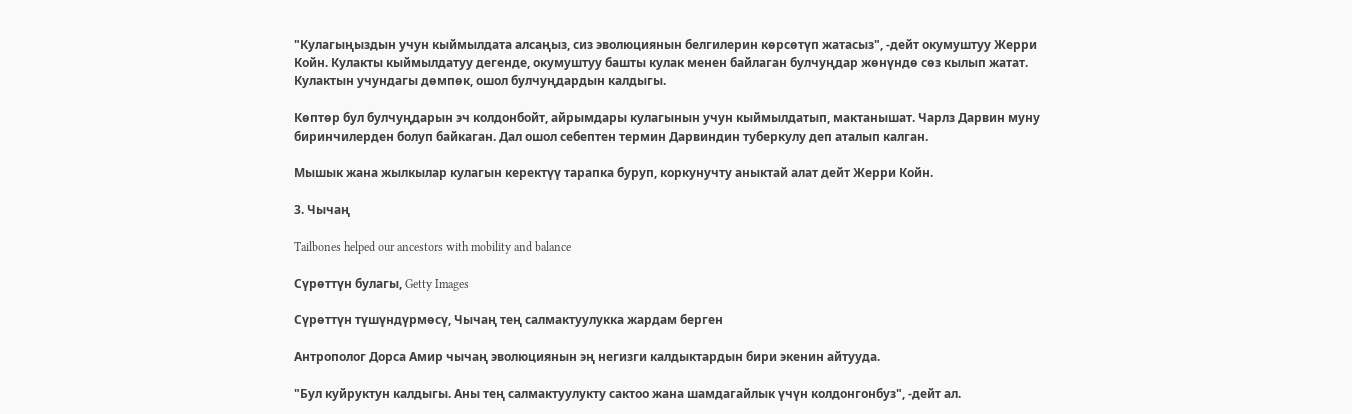"Кулагыңыздын учун кыймылдата алсаңыз, сиз эволюциянын белгилерин көрсөтүп жатасыз", -дейт окумуштуу Жерри Койн. Кулакты кыймылдатуу дегенде, окумуштуу башты кулак менен байлаган булчуңдар жөнүндө сөз кылып жатат. Кулактын учундагы дөмпөк, ошол булчуңдардын калдыгы.

Көптөр бул булчуңдарын эч колдонбойт, айрымдары кулагынын учун кыймылдатып, мактанышат. Чарлз Дарвин муну биринчилерден болуп байкаган. Дал ошол себептен термин Дарвиндин туберкулу деп аталып калган.

Мышык жана жылкылар кулагын керектүү тарапка буруп, коркунучту аныктай алат дейт Жерри Койн.

3. Чычаң

Tailbones helped our ancestors with mobility and balance

Сүрөттүн булагы, Getty Images

Сүрөттүн түшүндүрмөсү, Чычаң тең салмактуулукка жардам берген

Антрополог Дорса Амир чычаң эволюциянын эң негизги калдыктардын бири экенин айтууда.

"Бул куйруктун калдыгы. Аны тең салмактуулукту сактоо жана шамдагайлык үчүн колдонгонбуз", -дейт ал.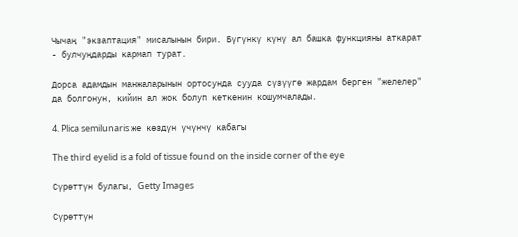Чычаң "экзаптация" мисалынын бири. Бүгүнкү күнү ал башка функцияны аткарат - булчуңдарды кармап турат.

Дорса адамдын манжаларынын ортосунда сууда сүзүүгө жардам берген "желелер" да болгонун, кийин ал жок болуп кеткенин кошумчалады.

4. Plica semilunaris же көздүн үчүнчү кабагы

The third eyelid is a fold of tissue found on the inside corner of the eye

Сүрөттүн булагы, Getty Images

Сүрөттүн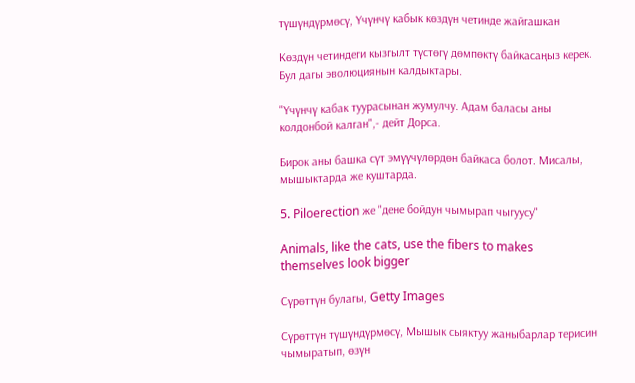түшүндүрмөсү, Үчүнчү кабык көздүн четинде жайгашкан

Көздүн четиндеги кызгылт түстөгү дөмпөктү байкасаңыз керек. Бул дагы эволюциянын калдыктары.

"Үчүнчү кабак туурасынан жумулчу. Адам баласы аны колдонбой калган",- дейт Дорса.

Бирок аны башка сүт эмүүчүлөрдөн байкаса болот. Мисалы, мышыктарда же куштарда.

5. Piloerection же "дене бойдун чымырап чыгуусу"

Animals, like the cats, use the fibers to makes themselves look bigger

Сүрөттүн булагы, Getty Images

Сүрөттүн түшүндүрмөсү, Мышык сыяктуу жаныбарлар терисин чымыратып, өзүн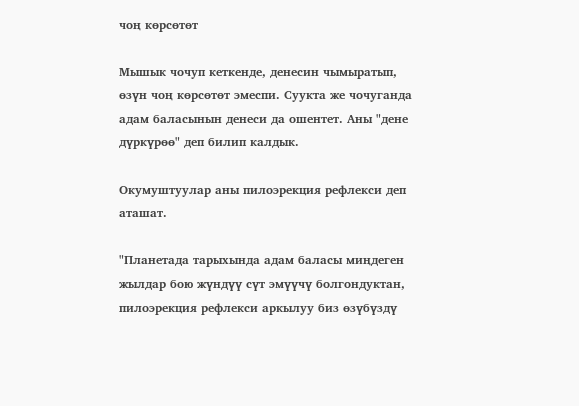чоң көрсөтөт

Мышык чочуп кеткенде, денесин чымыратып, өзүн чоң көрсөтөт эмеспи. Суукта же чочуганда адам баласынын денеси да ошентет. Аны "дене дүркүрөө" деп билип калдык.

Окумуштуулар аны пилоэрекция рефлекси деп аташат.

"Планетада тарыхында адам баласы миңдеген жылдар бою жүндүү сүт эмүүчү болгондуктан, пилоэрекция рефлекси аркылуу биз өзүбүздү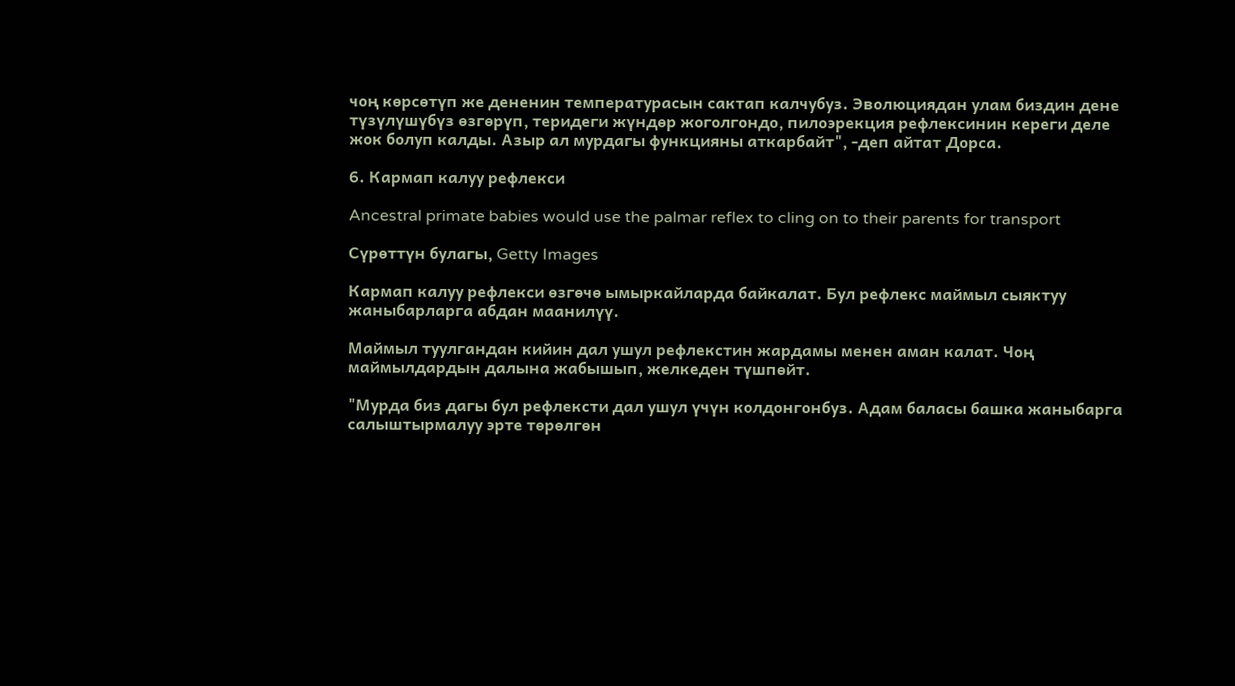чоң көрсөтүп же дененин температурасын сактап калчубуз. Эволюциядан улам биздин дене түзүлүшүбүз өзгөрүп, теридеги жүндөр жоголгондо, пилоэрекция рефлексинин кереги деле жок болуп калды. Азыр ал мурдагы функцияны аткарбайт", -деп айтат Дорса.

6. Кармап калуу рефлекси

Ancestral primate babies would use the palmar reflex to cling on to their parents for transport

Сүрөттүн булагы, Getty Images

Кармап калуу рефлекси өзгөчө ымыркайларда байкалат. Бул рефлекс маймыл сыяктуу жаныбарларга абдан маанилүү.

Маймыл туулгандан кийин дал ушул рефлекстин жардамы менен аман калат. Чоң маймылдардын далына жабышып, желкеден түшпөйт.

"Мурда биз дагы бул рефлексти дал ушул үчүн колдонгонбуз. Адам баласы башка жаныбарга салыштырмалуу эрте төрөлгөн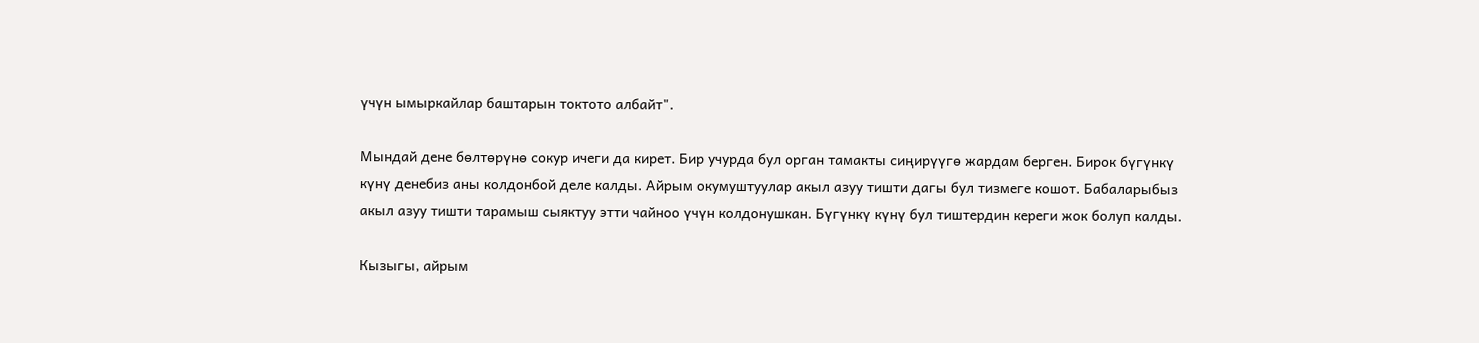үчүн ымыркайлар баштарын токтото албайт".

Мындай дене бөлтөрүнө сокур ичеги да кирет. Бир учурда бул орган тамакты сиңирүүгө жардам берген. Бирок бүгүнкү күнү денебиз аны колдонбой деле калды. Айрым окумуштуулар акыл азуу тишти дагы бул тизмеге кошот. Бабаларыбыз акыл азуу тишти тарамыш сыяктуу этти чайноо үчүн колдонушкан. Бүгүнкү күнү бул тиштердин кереги жок болуп калды.

Кызыгы, айрым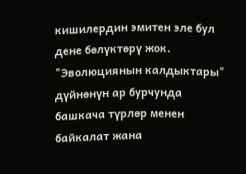кишилердин эмитен эле бул дене бөлүктөрү жок. "Эволюциянын калдыктары" дүйнөнүн ар бурчунда башкача түрлөр менен байкалат жана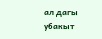ал дагы убакыт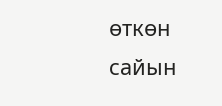өткөн сайын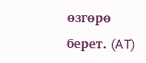өзгөрө берет. (AT)